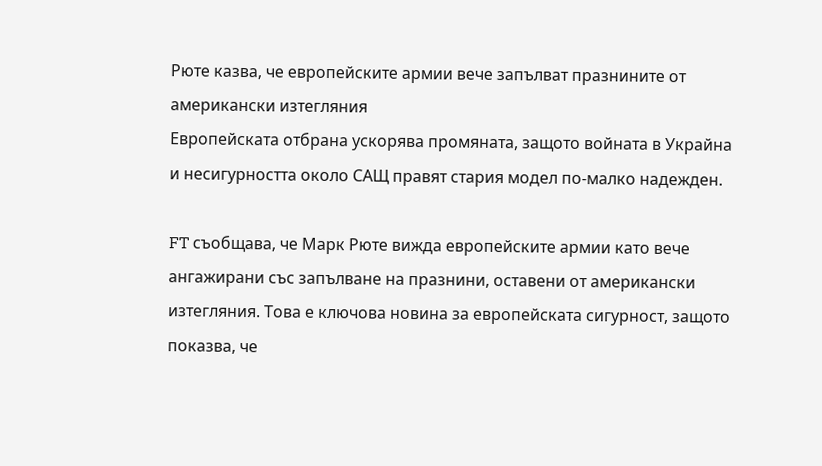Рюте казва, че европейските армии вече запълват празнините от американски изтегляния
Европейската отбрана ускорява промяната, защото войната в Украйна и несигурността около САЩ правят стария модел по-малко надежден.

FT съобщава, че Марк Рюте вижда европейските армии като вече ангажирани със запълване на празнини, оставени от американски изтегляния. Това е ключова новина за европейската сигурност, защото показва, че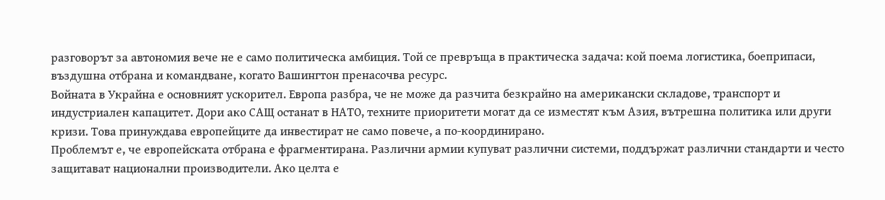разговорът за автономия вече не е само политическа амбиция. Той се превръща в практическа задача: кой поема логистика, боеприпаси, въздушна отбрана и командване, когато Вашингтон пренасочва ресурс.
Войната в Украйна е основният ускорител. Европа разбра, че не може да разчита безкрайно на американски складове, транспорт и индустриален капацитет. Дори ако САЩ останат в НАТО, техните приоритети могат да се изместят към Азия, вътрешна политика или други кризи. Това принуждава европейците да инвестират не само повече, а по-координирано.
Проблемът е, че европейската отбрана е фрагментирана. Различни армии купуват различни системи, поддържат различни стандарти и често защитават национални производители. Ако целта е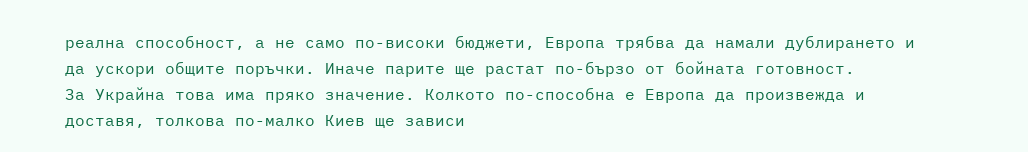реална способност, а не само по-високи бюджети, Европа трябва да намали дублирането и да ускори общите поръчки. Иначе парите ще растат по-бързо от бойната готовност.
За Украйна това има пряко значение. Колкото по-способна е Европа да произвежда и доставя, толкова по-малко Киев ще зависи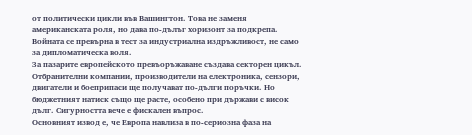от политически цикли във Вашингтон. Това не заменя американската роля, но дава по-дълъг хоризонт за подкрепа. Войната се превърна в тест за индустриална издръжливост, не само за дипломатическа воля.
За пазарите европейското превъоръжаване създава секторен цикъл. Отбранителни компании, производители на електроника, сензори, двигатели и боеприпаси ще получават по-дълги поръчки. Но бюджетният натиск също ще расте, особено при държави с висок дълг. Сигурността вече е фискален въпрос.
Основният извод е, че Европа навлиза в по-сериозна фаза на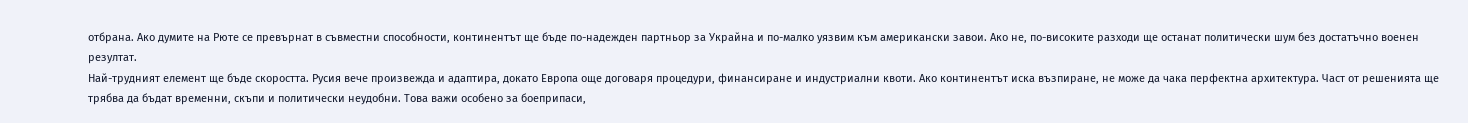отбрана. Ако думите на Рюте се превърнат в съвместни способности, континентът ще бъде по-надежден партньор за Украйна и по-малко уязвим към американски завои. Ако не, по-високите разходи ще останат политически шум без достатъчно военен резултат.
Най-трудният елемент ще бъде скоростта. Русия вече произвежда и адаптира, докато Европа още договаря процедури, финансиране и индустриални квоти. Ако континентът иска възпиране, не може да чака перфектна архитектура. Част от решенията ще трябва да бъдат временни, скъпи и политически неудобни. Това важи особено за боеприпаси,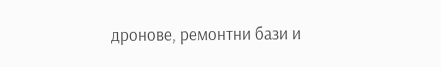дронове, ремонтни бази и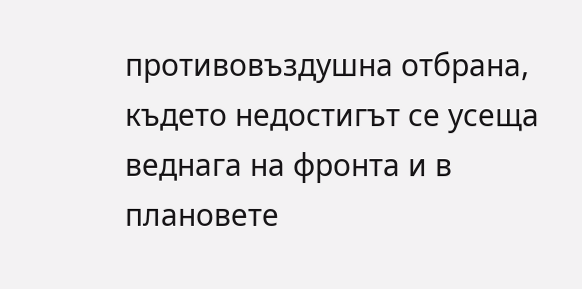противовъздушна отбрана, където недостигът се усеща веднага на фронта и в плановете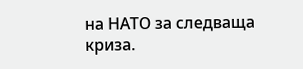на НАТО за следваща криза.